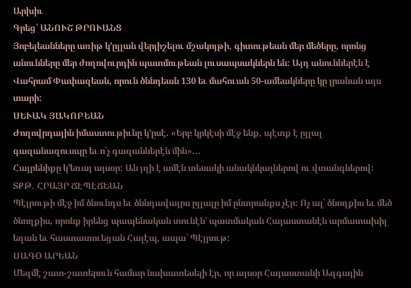Արխիւ
Գրեց՝ ԱՆՈՒՇ ԹՐՈՒԱՆՑ
Յոբելեանները առիթ կ՚ըլլան վերյիշելու մշակոյթի, գիտութեան մեր մեծերը, որոնց անունները մեր ժողովուրդին պատմութեան լուսապսակներն են: Այդ անուններէն է Վահրամ Փափազեան, որուն ծննդեան 130 եւ մահուան 50-ամեակները կը լրանան այս տարի:
ՍԵՒԱԿ ՅԱԿՈԲԵԱՆ
Ժողովրդային իմաստութիւնը կ՚ըսէ. «Երբ կրկէսի մէջ ենք, պէտք է ըլլալ գազանազուսպը եւ ո՛չ գազաններէն մին»...
Հայրենիքը կ՚եռայ այսօր: Ան յղի է ամէն տեսակի անակնկալներով ու վտանգներով:
ՏՔԹ. ՀՐԱՅՐ ՃԷՊԷՃԵԱՆ
Պէյրութի մէջ իմ ծնունդս եւ ծննդավայրս ըլլալը իմ ընտրանքս չէր: Ոչ ալ՝ ծնողքիս եւ մեծ ծնողքիս, որոնք իրենց պապենական տունէն՝ պատմական Հայաստանէն արմատախիլ եղան եւ հաստատուեցան Հալէպ, ապա՝ Պէյրութ:
ՍԱԳՕ ԱՐԵԱՆ
Մեզմէ շատ-շատերուն համար նախատեսելի էր, որ այսօր Հայաստանի Ազգային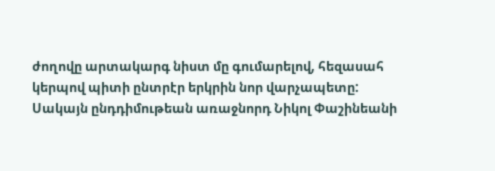ժողովը արտակարգ նիստ մը գումարելով, հեզասահ կերպով պիտի ընտրէր երկրին նոր վարչապետը:
Սակայն ընդդիմութեան առաջնորդ Նիկոլ Փաշինեանի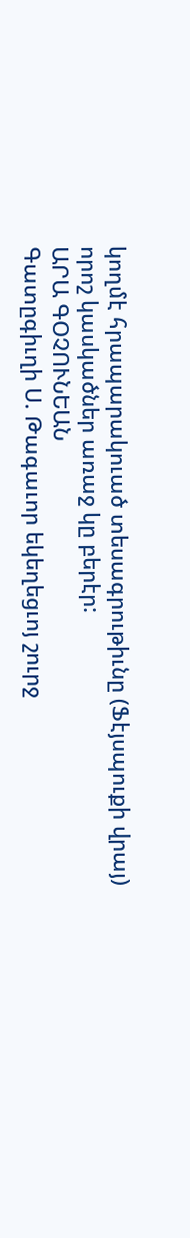կողմէ հրապարակուած տեսագրութիւնը (Ֆէյսպուքի վրայ) որոշ կասկածներ առաջ կը բերէր:
ԱՐԱ ԳՕՉՈՒՆԵԱՆ
Գատըգիւղի Ս. Թագաւոր եկեղեցւոյ շուրջ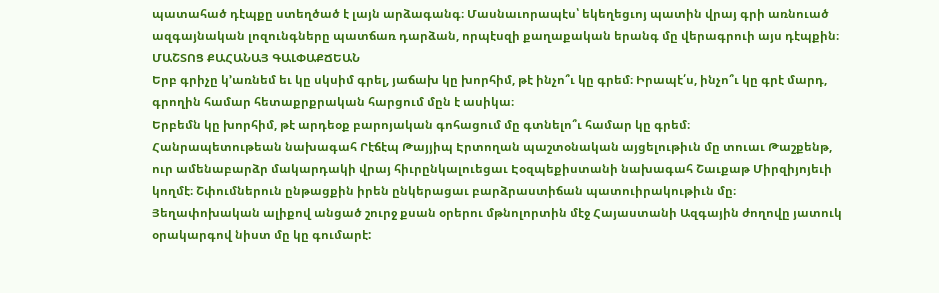պատահած դէպքը ստեղծած է լայն արձագանգ։ Մասնաւորապէս՝ եկեղեցւոյ պատին վրայ գրի առնուած ազգայնական լոզունգները պատճառ դարձան, որպէսզի քաղաքական երանգ մը վերագրուի այս դէպքին։
ՄԱՇՏՈՑ ՔԱՀԱՆԱՅ ԳԱԼՓԱՔՃԵԱՆ
Երբ գրիչը կ՚առնեմ եւ կը սկսիմ գրել, յաճախ կը խորհիմ, թէ ինչո՞ւ կը գրեմ։ Իրապէ՛ս, ինչո՞ւ կը գրէ մարդ, գրողին համար հետաքրքրական հարցում մըն է ասիկա։
Երբեմն կը խորհիմ, թէ արդեօք բարոյական գոհացում մը գտնելո՞ւ համար կը գրեմ։
Հանրապետութեան նախագահ Րէճէպ Թայյիպ Էրտողան պաշտօնական այցելութիւն մը տուաւ Թաշքենթ, ուր ամենաբարձր մակարդակի վրայ հիւրընկալուեցաւ Էօզպեքիստանի նախագահ Շաւքաթ Միրզիյոյեւի կողմէ։ Շփումներուն ընթացքին իրեն ընկերացաւ բարձրաստիճան պատուիրակութիւն մը։
Յեղափոխական ալիքով անցած շուրջ քսան օրերու մթնոլորտին մէջ Հայաստանի Ազգային ժողովը յատուկ օրակարգով նիստ մը կը գումարէ: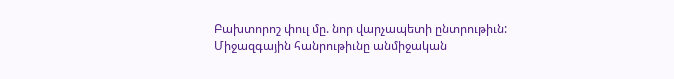Բախտորոշ փուլ մը. նոր վարչապետի ընտրութիւն:
Միջազգային հանրութիւնը անմիջական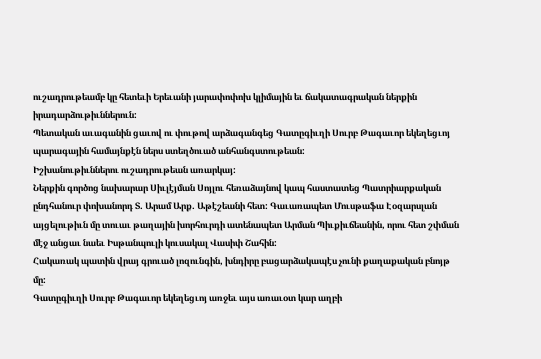ուշադրութեամբ կը հետեւի Երեւանի յարափոփոխ կլիմային եւ ճակատագրական ներքին իրադարձութիւններուն:
Պետական աւագանին ցաւով ու փութով արձագանգեց Գատըգիւղի Սուրբ Թագաւոր եկեղեցւոյ պարագային համայնքէն ներս ստեղծուած անհանգստութեան:
Իշխանութիւններու ուշադրութեան առարկայ:
Ներքին գործոց նախարար Սիւլէյման Սոյլու հեռաձայնով կապ հաստատեց Պատրիարքական ընդհանուր փոխանորդ Տ. Արամ Արք. Աթէշեանի հետ: Գաւառապետ Մուսթաֆա Էօզարսլան այցելութիւն մը տուաւ թաղային խորհուրդի ատենապետ Արման Պիւքիւճեանին, որու հետ շփման մէջ անցաւ նաեւ Իսթանպուլի կուսակալ Վասիփ Շահին:
Հակառակ պատին վրայ գրուած լոզունգին, խնդիրը բացարձակապէս չունի քաղաքական բնոյթ մը:
Գատըգիւղի Սուրբ Թագաւոր եկեղեցւոյ առջեւ այս առաւօտ կար աղբի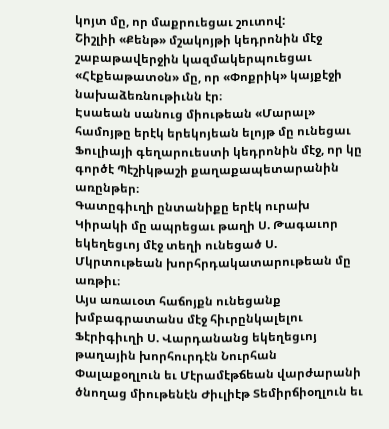կոյտ մը, որ մաքրուեցաւ շուտով:
Շիշլիի «Քենթ» մշակոյթի կեդրոնին մէջ շաբաթավերջին կազմակերպուեցաւ «Հէքեաթատօն» մը, որ «Փոքրիկ» կայքէջի նախաձեռնութիւնն էր։
Էսաեան սանուց միութեան «Մարալ» համոյթը երէկ երեկոյեան ելոյթ մը ունեցաւ Ֆուլիայի գեղարուեստի կեդրոնին մէջ, որ կը գործէ Պէշիկթաշի քաղաքապետարանին առընթեր։
Գատըգիւղի ընտանիքը երէկ ուրախ Կիրակի մը ապրեցաւ թաղի Ս. Թագաւոր եկեղեցւոյ մէջ տեղի ունեցած Ս. Մկրտութեան խորհրդակատարութեան մը առթիւ։
Այս առաւօտ հաճոյքն ունեցանք խմբագրատանս մէջ հիւրընկալելու Ֆէրիգիւղի Ս. Վարդանանց եկեղեցւոյ թաղային խորհուրդէն Նուրհան Փալաքօղլուն եւ Մէրամէթճեան վարժարանի ծնողաց միութենէն Ժիւլիէթ Տեմիրճիօղլուն եւ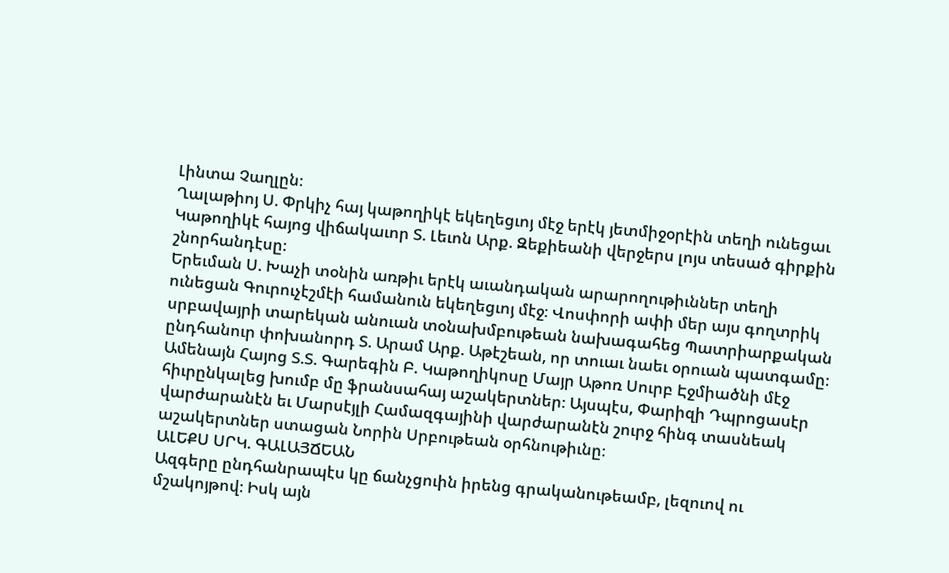Լինտա Չաղլըն։
Ղալաթիոյ Ս. Փրկիչ հայ կաթողիկէ եկեղեցւոյ մէջ երէկ յետմիջօրէին տեղի ունեցաւ Կաթողիկէ հայոց վիճակաւոր Տ. Լեւոն Արք. Զեքիեանի վերջերս լոյս տեսած գիրքին շնորհանդէսը։
Երեւման Ս. Խաչի տօնին առթիւ երէկ աւանդական արարողութիւններ տեղի ունեցան Գուրուչէշմէի համանուն եկեղեցւոյ մէջ։ Վոսփորի ափի մեր այս գողտրիկ սրբավայրի տարեկան անուան տօնախմբութեան նախագահեց Պատրիարքական ընդհանուր փոխանորդ Տ. Արամ Արք. Աթէշեան, որ տուաւ նաեւ օրուան պատգամը։
Ամենայն Հայոց Տ.Տ. Գարեգին Բ. Կաթողիկոսը Մայր Աթոռ Սուրբ Էջմիածնի մէջ հիւրընկալեց խումբ մը ֆրանսահայ աշակերտներ։ Այսպէս, Փարիզի Դպրոցասէր վարժարանէն եւ Մարսէյլի Համազգայինի վարժարանէն շուրջ հինգ տասնեակ աշակերտներ ստացան Նորին Սրբութեան օրհնութիւնը։
ԱԼԵՔՍ ՍՐԿ. ԳԱԼԱՅՃԵԱՆ
Ազգերը ընդհանրապէս կը ճանչցուին իրենց գրականութեամբ, լեզուով ու մշակոյթով։ Իսկ այն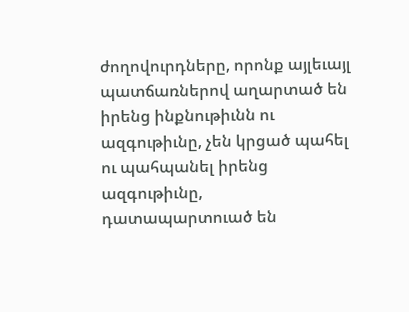ժողովուրդները, որոնք այլեւայլ պատճառներով աղարտած են իրենց ինքնութիւնն ու ազգութիւնը, չեն կրցած պահել ու պահպանել իրենց ազգութիւնը, դատապարտուած են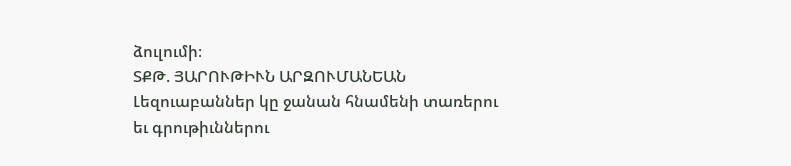ձուլումի։
ՏՔԹ. ՅԱՐՈՒԹԻՒՆ ԱՐԶՈՒՄԱՆԵԱՆ
Լեզուաբաններ կը ջանան հնամենի տառերու եւ գրութիւններու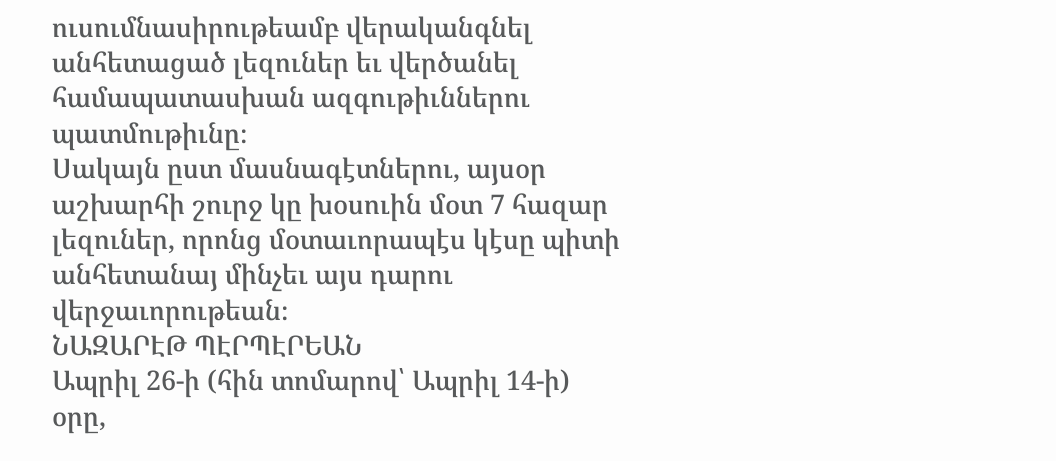ուսումնասիրութեամբ վերականգնել անհետացած լեզուներ եւ վերծանել համապատասխան ազգութիւններու պատմութիւնը։
Սակայն ըստ մասնագէտներու, այսօր աշխարհի շուրջ կը խօսուին մօտ 7 հազար լեզուներ, որոնց մօտաւորապէս կէսը պիտի անհետանայ մինչեւ այս դարու վերջաւորութեան։
ՆԱԶԱՐԷԹ ՊԷՐՊԷՐԵԱՆ
Ապրիլ 26-ի (հին տոմարով՝ Ապրիլ 14-ի) օրը,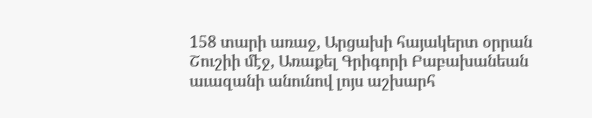158 տարի առաջ, Արցախի հայակերտ օրրան Շուշիի մէջ, Առաքել Գրիգորի Բաբախանեան աւազանի անունով լոյս աշխարհ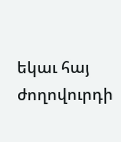եկաւ հայ ժողովուրդի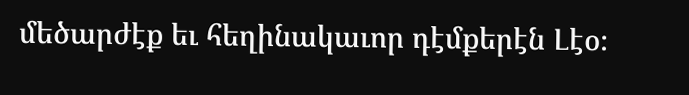մեծարժէք եւ հեղինակաւոր դէմքերէն Լէօ։